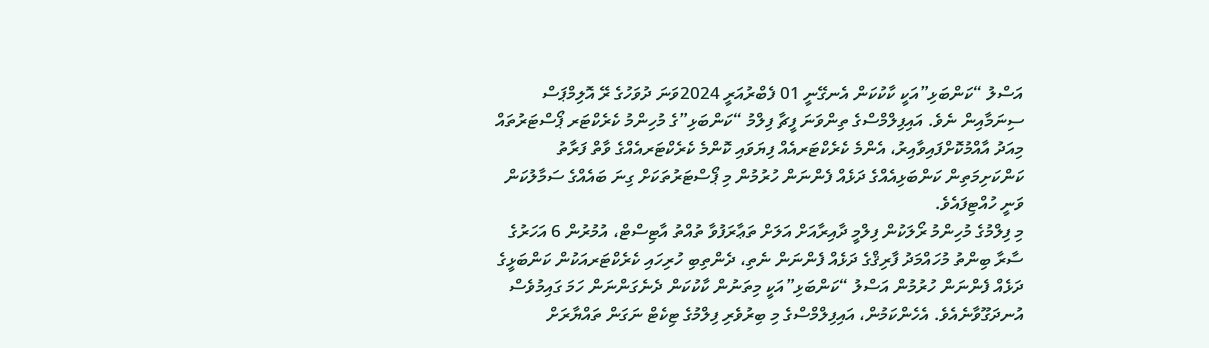އަސްލު “ކަންބަޅި”އަކީ ކާކުކަން އެނގޭނީ 01 ފެބްރުއަރީ 2024ވަނަ ދުވަހުގެ ރޭ އޮލިމްޕަސް ސިނަމާއިން ނެވެ. އައިފިލްމްސްގެ ތިންވަނަ ފީޗާ ފިލްމު “ކަންބަޅި”ގެ މުހިންމު ކެރެކްޓަރ ޕޯސްޓަރުތައް މިއަދު އާއްމުކޮށްފައިވާއިރު، އެންމެ ކެރެކްޓަރއެއް ފިޔަވައި ކޮންމެ ކެރެކްޓަރއެއްގެ ވާތް ފަރާތު ކަންކަށިމަތިން ކަންބަޅިއެއްގެ ދަޅެއް ފެންނަން ހުރުމުން މި ޕޯސްޓަރުތަކަށް ގިނަ ބައެއްގެ ސަމާލުކަން ވަނީ ހުއްޓިފައެވެ.
މި ފިލްމުގެ މުހިންމު ރޯލަކުން ފިލްމީ ދާއިރާއަށް އަލަށް ތަޢާރަފުވާ ތުއްތު އާޓިސްޓް، އުމުރުން 6 އަހަރުގެ ސާރާ ބިންތު މުހައްމަދު ފާރިޤްގެ ދަޅެއް ފެންނަން ނެތި، ދެންތިބި ހުރިހައި ކެރެކްޓަރއަކުން ކަންބަޅީގެ ދަޅެއް ފެންނަން ހުރުމުން އަސްލު “ކަންބަޅި”އަކީ މިތަނުން ކާކުކަން ދެނެގަންނަން ހަމަ ގައިމުވެސް އުނދަގޫވާނެއެވެ. އެހެންކަމުން، އައިފިލްމްސްގެ މި ބިރުވެރި ފިލްމުގެ ޓިކެޓް ނަގަން ތައްޔާރަށް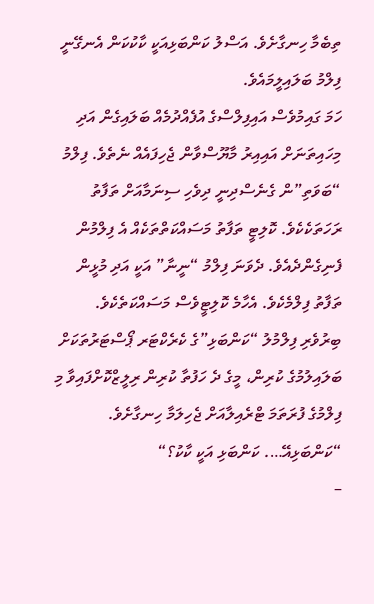ތިބެމާ ހިނގާށެވެ. އަސްލު ކަންބަޅިއަކީ ކާކުކަން އެނގޭނީ ފިލްމު ބަލައިލީމައެވެ.
ހަމަ ގައިމުވެސް އައިފިލްސްގެ އުފެއްދުމެއް ބަލައިގެން އަދި މިހައިތަނަށް އައިއިރު މާޔޫސްވާން ޖެހިފައެއް ނެތެވެ. ފިލްމު “ބަވަތި”ން ގެނެސްދިނީ ދިވެހި ސިނަމާއަށް ތަފާތު ރަހަތަކެކެވެ. ކޮލިޓީ ތަފާތު މަސައްކަތްތަކެއް އެ ފިލްމުން ފެނިގެންދެއެވެ. ދެވަނަ ފިލްމު “ނީނާ” އަކީ އަދި މުޅީން ތަފާތު ފިލްމެކެވެ. އެހާމެ ކޮލިޓީވެސް މަސައްކަތެކެވެ.
ބިރުވެރި ފިލްމުލު “ކަންބަޅި”ގެ ކެރެކްޓަރ ޕޯސްޓަރުތަކަށް ބަލައިލުމުގެ ކުރިން، މީގެ ދެ ހަފުތާ ކުރިން ރިލީޒްކޮށްފައިވާ މި ފިލްމުގެ ފުރަތަމަ ޓްރެއިލާއަށް ޖެހިލަމާ ހިނގާށެވެ.
“ކަންބަޅިއޭ…. ކަންބަޅި އަކީ ކާކު؟“
–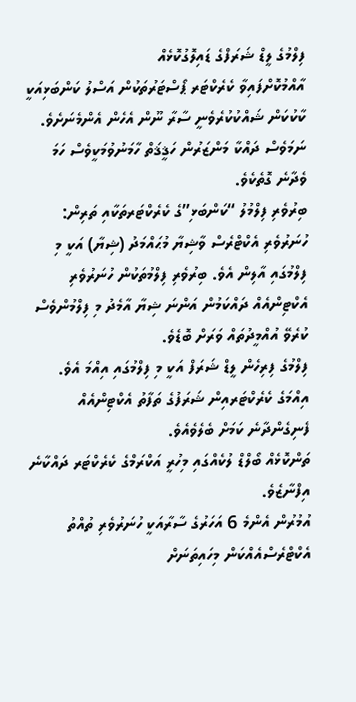ފިލްމުގެ ލީޑް ޝަރަފްގެ ޑައިލޮގުކޮޅެއް
އާއްމުކޮށްފައިވާ ކެރެކްޓަރ ޕޯސްޓަރުތަކުން އަސްލު ކަންބަޅިއަކީ ކާކުކަން ޝައްކުކުރެވެނީ ސާރާ ނޫން އެހެން އެންމެނަށެވެ. ނަމަވެސް ދައްކާ މަންޒަރުން ހަޤީޤަތް ހާމަނުވުމަކީވެސް ހަމަ ވެދާނެ ގޮތެކެވެ.
ބިރުވެރި ފިލްމުލު “ކަންބަޅި”ގެ ކެރެކްޓަރތަކާއި ތަރިން:
ހުނަރުވެރި އެކްޓްރެސް ވާޝިޔާ މުޙައްމަދު (ޝިޔާ) އަކީ މި ފިލްމުގައި އާލިން އެވެ. ބިރުވެރި ފިލްމުތަކުން ހުނަރުވެރި އެކްޓިންއެއް ދައްކަމުން އަންނަ ޝިޔާ އާމެދު މި ފިލްމުންވެސް ކުރެވޭ އުއްމީދުތައް ވަރަށް ބޮޑެވެ.
ފިލްމުގެ ފިރިހެން ލީޑް ޝަރަފް އަކީ މި ފިލްމުގައި އިއްމަ އެވެ. އިއްމަގެ ކެރެކްޓަރއިން ޝަރަފުގެ ތަފާތު އެކްޓިންއެއް ފެނިގެންދާނެ ކަމަށް ބެލެވެއެވެ.
ތަންކޮޅެއް ބޯލްޑް ލުކެއްގައި މިހުރީ އަކްރަމްގެ ކެރެކްޓަރ ދައްކާނެ އިފްނާޒެވެ.
އުމުރުން އެންމެ 6 އަހަރުގެ ސާރާއަކީ ހުނަރުވެރި ތުއްތު އެކްޓްރެސްއެއްކަން މިހައިތަނަށް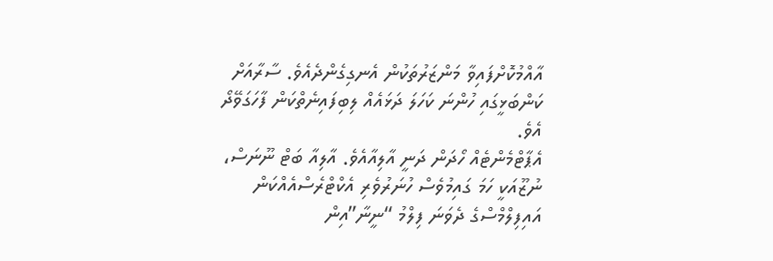އާއްމުކޮށްފައިވާ މަންޒަރުތަކުން އެނގިގެންދެއެވެ. ސާރާއަށް ކަންބަޅީގައި ހުންނަ ކަހަލަ ދަޅައެއް ލިބިފައިނެތްކަން ފާހަގަވޭދޯ އެވެ.
އެޕާޓްމެންޓެއް ހޯދަން ދަނީ އާލިއާއެވެ. އާލިއާ ބަޓް ނޫނަސް، ނުޒޫއަކީ ހަމަ ގައިމުވެސް ހުނަރުވެރި އެކްޓްރެސްއެއްކަން އައިފިލްމްސްގެ ދެވަނަ ފިލްމު “ނީނާ”އިން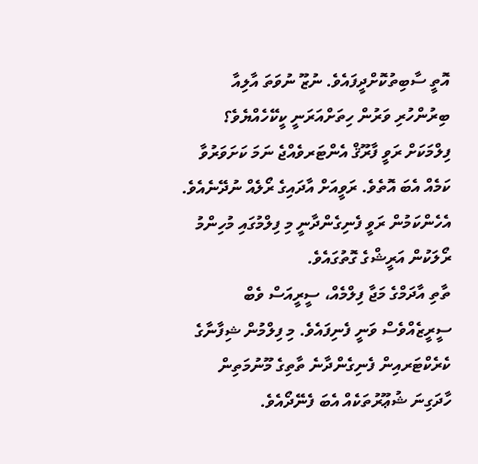އޮތީ ސާބިތުކޮށްދީފައެވެ. ނުޒޫ ނުވަތަ އާލިއާ ބިރުންހުރި ވަރުން ހިތަށްއަރަނީ ކީކޭހެއްޔެވެ؟
ފިލްމަކަށް ރަވީ ފާރޫޤް އެންޓަރވެއްޖެ ނަމަ ކަށަވަރުވާ ކަމެއް އެބަ އޮތެވެ. ރަވީއަށް އާދައިގެ ރޯލެއް ނުދޭނެއެވެ. އެހެންކަމުން ރަވީ ފެނިގެންދާނީ މި ފިލްމުގައި މުހިންމު ރޯލަކުން އަރީޝްގެ ގޮތުގައެވެ.
ތާތި އާދަމްގެ މަޖާ ފިލްމެއް، ސީރީއަސް ވެބް ސީރީޒެއްވެސް ވަނީ ފެނިފައެވެ. މި ފިލްމުން ޝިފާނާގެ ކެރެކްޓަރއިން ފެނިގެންދާނެ ތާތިގެ މޫނުމަތިން ހާދަގިނަ ޝުޢޫރުތަކެއް އެބަ ފެނޭދޯއެވެ.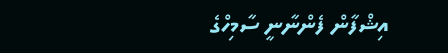އިޝްފާން ފެންނާނީ ސާމިހްގެ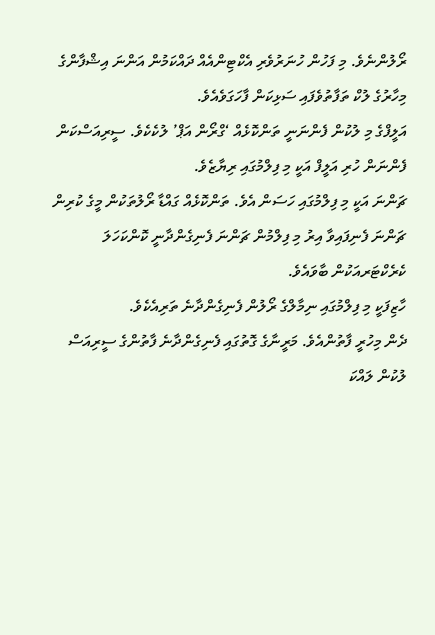ރޯލުންނެވެ. މި ފަހުން ހުނަރުވެރި އެކްޓިންއެއް ދައްކަމުން އަންނަ އިޝްފާންގެ މިހާރުގެ ލުކް ތަފާތުވެފައި ސަޅިކަން ފާހަގަވެއެވެ.
އަލީފްގެ މި ލުކުން ފެންނަނީ ތަންކޮޅެއް ‘ގްރޯން އަޕް’ ލުކެކެވެ. ސީރިއަސްކަން ފެންނަން ހުރި އަލީފް އަކީ މި ފިލްމުގައި ރިޔާޒެވެ.
ޗަންނަ އަކީ މި ފިލްމުގައި ހަސަން އެވެ. ތަންކޮޅެއް ގައްޑާ ރޯލުތަކުން މީގެ ކުރިން ޗަންނަ ފެނިފައިވާ އިރު މި ފިލްމުން ޗަންނަ ފެނިގެންދާނީ ކޮންކަހަލަ ކެރެކްޓަރއަކުން ބާވައެވެ.
ހާޒިފަކީ މި ފިލްމުގައި ނިމާލްގެ ރޯލުން ފެނިގެންދާނެ ތަރިއެކެވެ.
ދެން މިހުރީ ފާތުންއެވެ. މަރީނާގެ ގޮތުގައި ފެނިގެންދާނެ ފާތުންގެ ސީރިއަސް ލުކުން ލައްކަ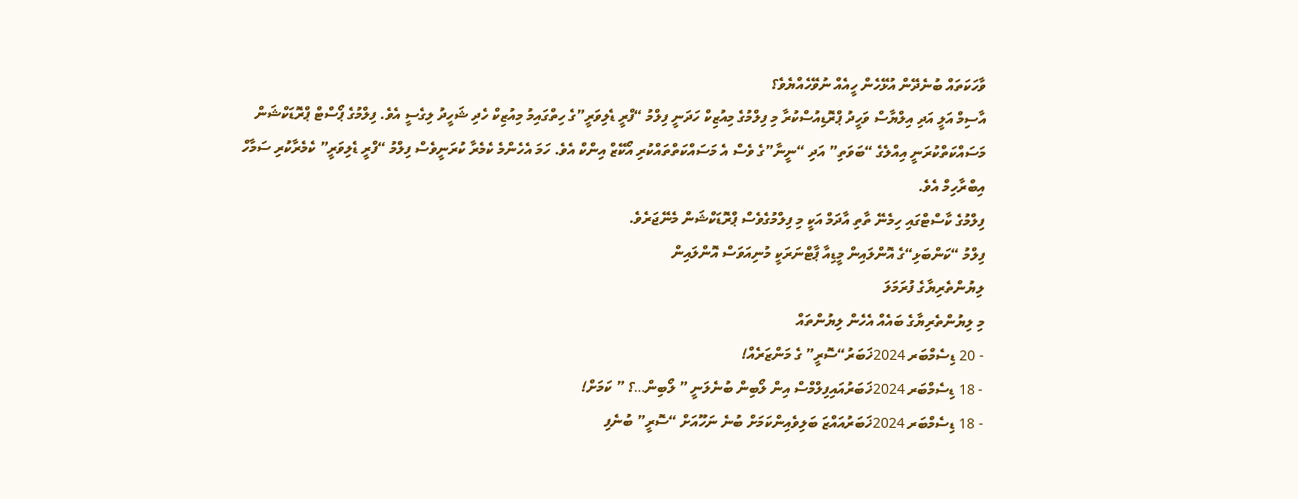ވާހަކަތައް ބުނެދޭން އުޅޭހެން ހީއެއް ނުވޭހެއްޔެވެ؟
އާސިމް އަލީ އަދި އިލްޔާސް ވަހީދު ޕްރޮޑިއުސްކުރާ މި ފިލްމުގެ މިއުޒިކް ހަދަނީ ފިލްމު “ފްރީ ޑެލިވަރީ”ގެ ހިތްގައިމު މިއުޒިކް ހެދި ޝަހީދު ލިގެސީ އެވެ. ފިލްމުގެ ޕޯސްޓް ޕްރޮޑަކްޝަން މަސައްކަތްކުރަނީ އިއްލެގެ “ބަވަތި” އަދި “ނީނާ”ގެ ވެސް އެ މަސައްކަތްތައްކުރި އޯކޭޒް އިންކް އެވެ. ހަމަ އެހެންމެ ކެމެރާ ކުރަނީވެސް ފިލްމު “ފްރީ ޑެލިވަރީ” ކެމެރާކުރި ސަމާހް އިބްރާހިމް އެވެ.
ފިލްމުގެ ކާސްޓްގައި ހިމެނޭ ތާތި އާދަމް އަކީ މި ފިލްމުގެވެސް ޕްރޮޑަކްޝަން މެނޭޖަރެވެ.
ފިލްމު “ކަންބަޅި“ގެ އޮންލައިން މީޑިއާ ޕާޓްނަރަކީ މުނިއަވަސް އޮންލައިން
ލިޔުންތެރިޔާގެ ފުރަމަލަ
މި ލިޔުންތެރިޔާގެ ބައެއް އެހެން ލިޔުންތައް
- 20 ޑިސެމްބަރ 2024ޚަބަރު“ސޮރީ” ގެ މަންޒަރެއް!
- 18 ޑިސެމްބަރ 2024ޚަބަރުއައިފިލްމްސް އިން ލޯބިން ބުނެލަނީ ” ލޯބިން…؟ ” ކަމަށް!
- 18 ޑިސެމްބަރ 2024ޚަބަރުއައްޒަ ބަލިވެއިންކަމަށް ބުނެ ނަހޫއަށް “ސޮރީ” ބުނެފި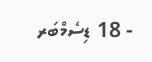- 18 ޑިސެމްބަރ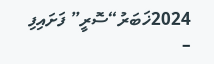2024ޚަބަރު“ސޮރީ” ފަށައިފި –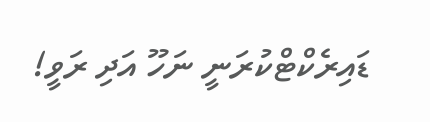ޑައިރެކްޓްކުރަނީ ނަހޫ އަދި ރަވީ!